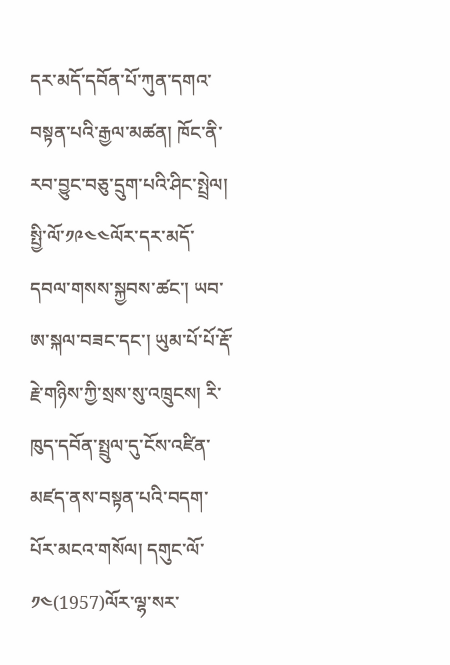དར་མདོ་དབོན་པོ་ཀུན་དགའ་བསྟན་པའི་རྒྱལ་མཚན། ཁོང་ནི་རབ་བྱུང་བཅུ་དྲུག་པའི་ཤིང་སྤྲེལ། སྤྱི་ལོ་༡༩༤༤ལོར་དར་མདོ་དབལ་གསས་སྐྱབས་ཚང་། ཡབ་ཨ་སྐལ་བཟང་དང་། ཡུམ་པོ་པོ་རྡོ་རྗེ་གཉིས་ཀྱི་སྲས་སུ་འཁྲུངས། རི་ཁུད་དབོན་སྤྲུལ་དུ་ངོས་འཛིན་མཛད་ནས་བསྟན་པའི་བདག་པོར་མངའ་གསོལ། དགུང་ལོ་༡༤(1957)ལོར་ལྷ་སར་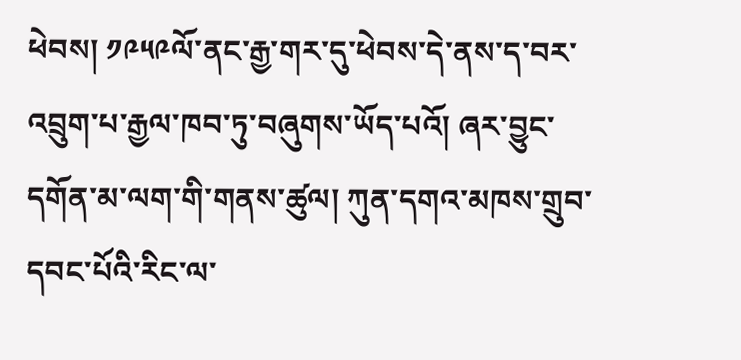ཕེབས། ༡༩༥༩ལོ་ནང་རྒྱ་གར་དུ་ཕེབས་དེ་ནས་ད་བར་འབྲུག་པ་རྒྱལ་ཁབ་ཏུ་བཞུགས་ཡོད་པའོ། ཞར་བྱུང་དགོན་མ་ལག་གི་གནས་ཚུལ། ཀུན་དགའ་མཁས་གྲུབ་དབང་པོའི་རིང་ལ་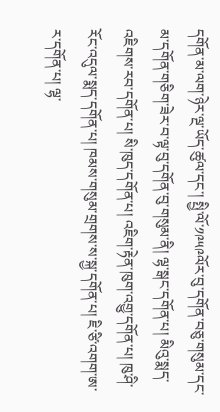དགོན་མ་ལག་ཉེར་ལྔ་ཡོད་ཚུལ་དང་། སྤྱི་ལོ་༡༩༥༩ལོར་བུ་དགོན་བཅུ་གསུམ་དང་མ་དགོན་གཅིག་ཟེར་བ་ལྟ་བུ་དགོན་བུ་གསུམ་ནི། ལྷ་སྒང་དགོན་པ། མིའུ་སྨད་འཇིགས་རབ་དགོན་པ། སི་ཁུད་དགོན་པ། འཇིག་རྟེན་ཁུག་འགྱུ་དགོན་པ། ཁུ་ཤི་རོང་འདུལ་སྨད་དགོན་པ། ཁམས་གསུམ་གྲགས་ས་སྐྱ་དགོན་པ། ཇི་ཙི་འགག་ཨ་ར་དགོན་པ། ལྷ་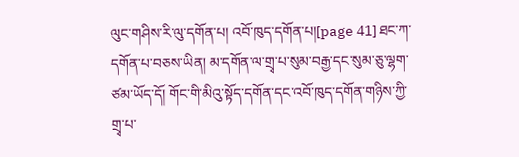ལུང་གཤིས་རི་ལུ་དགོན་པ། འབོ་ཁུད་དགོན་པ།[page 41] ཐང་ཀ་དགོན་པ་བཅས་ཡིན། མ་དགོན་ལ་གྲྭ་པ་སུམ་བརྒྱ་དང་སུམ་ཅུ་ལྷག་ཙམ་ཡོད་དོ། གོང་གི་མིའུ་སྟོད་དགོན་དང་འབོ་ཁུད་དགོན་གཉིས་ཀྱི་གྲྭ་པ་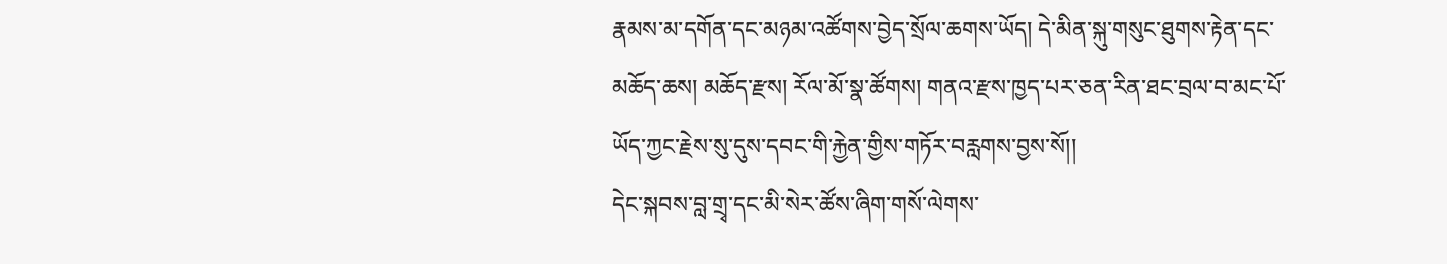རྣམས་མ་དགོན་དང་མཉམ་འཚོགས་བྱེད་སྲོལ་ཆགས་ཡོད། དེ་མིན་སྐུ་གསུང་ཐུགས་རྟེན་དང་མཆོད་ཆས། མཆོད་རྫས། རོལ་མོ་སྣ་ཚོགས། གནའ་རྫས་ཁྱད་པར་ཅན་རིན་ཐང་བྲལ་བ་མང་པོ་ཡོད་ཀྱང་རྗེས་སུ་དུས་དབང་གི་རྐྱེན་གྱིས་གཏོར་བརླགས་བྱས་སོ།།
དེང་སྐབས་བླ་གྲྭ་དང་མི་སེར་ཚོས་ཞིག་གསོ་ལེགས་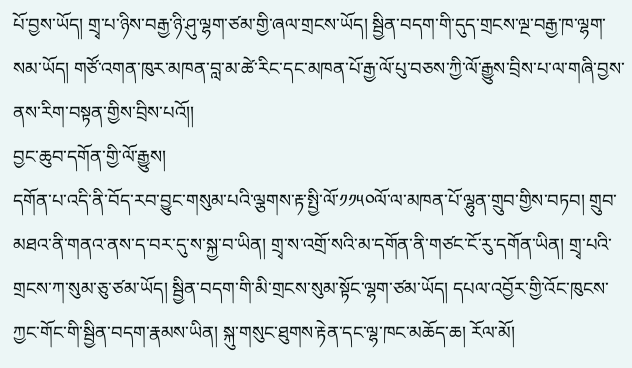པོ་བྱས་ཡོད། གྲྭ་པ་ཉིས་བརྒྱ་ཉི་ཤུ་ལྷག་ཙམ་གྱི་ཞལ་གྲངས་ཡོད། སྦྱིན་བདག་གི་དུད་གྲངས་ལྔ་བརྒྱ་ཁ་ལྷག་སམ་ཡོད། གཙོ་འགན་ཁུར་མཁན་བླ་མ་ཚེ་རིང་དང་མཁན་པོ་རྒྱ་ལོ་པུ་བཅས་ཀྱི་ལོ་རྒྱུས་བྲིས་པ་ལ་གཞི་བྱས་ནས་རིག་བསྟན་གྱིས་བྲིས་པའོ།།
བྱང་ཆུབ་དགོན་གྱི་ལོ་རྒྱུས།
དགོན་པ་འདི་ནི་བོད་རབ་བྱུང་གསུམ་པའི་ལྕགས་རྟ་སྤྱི་ལོ་༡༡༥༠ལོ་ལ་མཁན་པོ་ལྷུན་གྲུབ་གྱིས་བཏབ། གྲུབ་མཐའ་ནི་གནའ་ནས་ད་བར་དུ་ས་སྐྱ་བ་ཡིན། གྲྭ་ས་འགྲོ་སའི་མ་དགོན་ནི་གཙང་ངོ་རུ་དགོན་ཡིན། གྲྭ་པའི་གྲངས་ཀ་སུམ་ཅུ་ཙམ་ཡོད། སྦྱིན་བདག་གི་མི་གྲངས་སུམ་སྟོང་ལྷག་ཙམ་ཡོད། དཔལ་འབྱོར་གྱི་འོང་ཁུངས་ཀྱང་གོང་གི་སྦྱིན་བདག་རྣམས་ཡིན། སྐུ་གསུང་ཐུགས་རྟེན་དང་ལྷ་ཁང་མཆོད་ཆ། རོལ་མོ།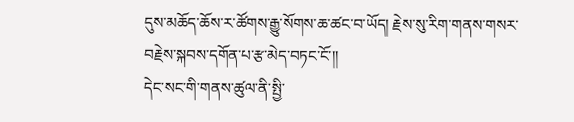དུས་མཆོད་ཆོས་ར་ཚོགས་རྒྱུ་སོགས་ཆ་ཚང་བ་ཡོད། རྗེས་སུ་རིག་གནས་གསར་བརྗེས་སྐབས་དགོན་པ་རྩ་མེད་བཏང་ངོ་།།
དེང་སང་གི་གནས་ཚུལ་ནི་སྤྱི་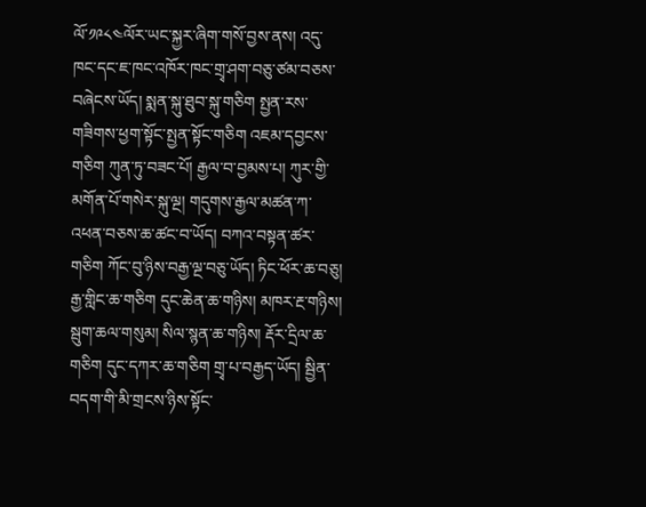ལོ་༡༩༨༤ལོར་ཡང་སྐྱར་ཞིག་གསོ་བྱས་ནས། འདུ་ཁང་དང་ཇ་ཁང་འཁོར་ཁང་གྲྭ་ཤག་བཅུ་ཙམ་བཅས་བཞེངས་ཡོད། སྨན་སྐུ་ཐུབ་སྐུ་གཅིག སྤྱན་རས་གཟིགས་ཕྱག་སྟོང་སྤྱན་སྟོང་གཅིག འཇམ་དབྱངས་གཅིག ཀུན་ཏུ་བཟང་པོ། རྒྱལ་བ་བྱམས་པ། ཀུར་གྱི་མགོན་པོ་གསེར་སྐུ་ལྔ། གདུགས་རྒྱལ་མཚན་ཀ་འཕན་བཅས་ཆ་ཚང་བ་ཡོད། བཀའ་བསྟན་ཚར་གཅིག ཀོང་བུ་ཉིས་བརྒྱ་ལྔ་བཅུ་ཡོད། ཏིང་ཕོར་ཆ་བཅུ། རྒྱ་གླིང་ཆ་གཅིག དུང་ཆེན་ཆ་གཉིས། མཁར་རྔ་གཉིས། སྦུག་ཆལ་གསུམ། སིལ་སྙན་ཆ་གཉིས། རྡོར་དྲིལ་ཆ་གཅིག དུང་དཀར་ཆ་གཅིག གྲྭ་པ་བརྒྱད་ཡོད། སྦྱིན་བདག་གི་མི་གྲངས་ཉིས་སྟོང་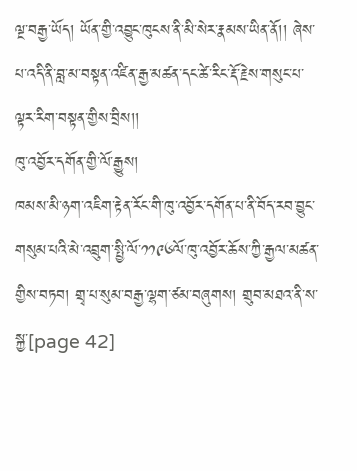ལྔ་བརྒྱ་ཡོད། ཡོན་གྱི་འབྱུང་ཁུངས་ནི་མི་སེར་རྣམས་ཡིན་ནོ།། ཞེས་པ་འདི་ནི་བླ་མ་བསྟན་འཛིན་རྒྱ་མཚན་དང་ཚེ་རིང་རྡོ་རྗེས་གསུང་པ་ལྟར་རིག་བསྟན་གྱིས་བྲིས།།
ཁུ་འབྱོར་དགོན་གྱི་ལོ་རྒྱུས།
ཁམས་མི་ཉག་འཇིག་རྟེན་རོང་གི་ཁུ་འབྱོར་དགོན་པ་ནི་བོད་རབ་བྱུང་གསུམ་པའི་མེ་འབྲུག་སྤྱི་ལོ་༡༡༩༦ལོ་ཁུ་འབྱོར་ཆོས་ཀྱི་རྒྱལ་མཚན་གྱིས་བཏབ། གྲྭ་པ་སུམ་བརྒྱ་ལྷག་ཙམ་བཞུགས། གྲུབ་མཐའ་ནི་ས་སྐྱ་[page 42]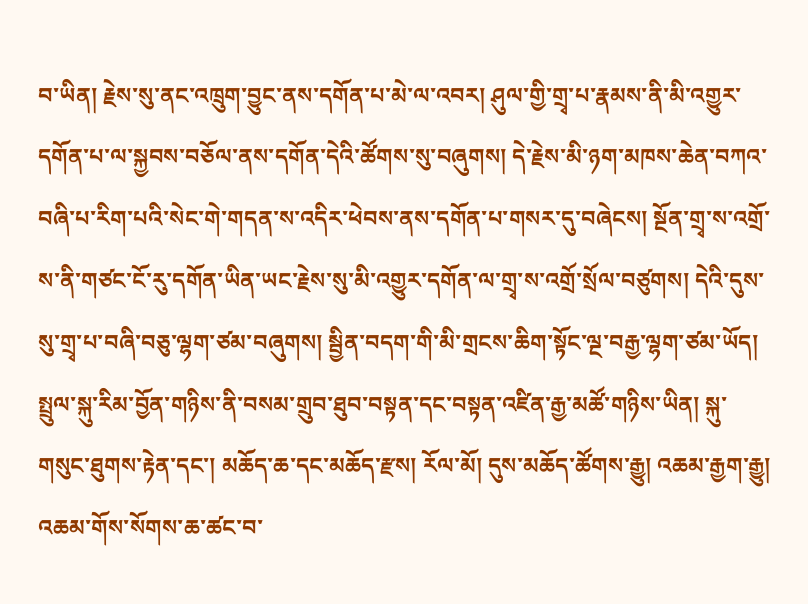བ་ཡིན། རྗེས་སུ་ནང་འཁྲུག་བྱུང་ནས་དགོན་པ་མེ་ལ་འབར། ཤུལ་གྱི་གྲྭ་པ་རྣམས་ནི་མི་འགྱུར་དགོན་པ་ལ་སྐྱབས་བཅོལ་ནས་དགོན་དེའི་ཚོགས་སུ་བཞུགས། དེ་རྗེས་མི་ཉག་མཁས་ཆེན་བཀའ་བཞི་པ་རིག་པའི་སེང་གེ་གདན་ས་འདིར་ཕེབས་ནས་དགོན་པ་གསར་དུ་བཞེངས། སྔོན་གྲྭ་ས་འགྲོ་ས་ནི་གཙང་ངོ་རུ་དགོན་ཡིན་ཡང་རྗེས་སུ་མི་འགྱུར་དགོན་ལ་གྲྭ་ས་འགྲོ་སྲོལ་བཙུགས། དེའི་དུས་སུ་གྲྭ་པ་བཞི་བཅུ་ལྷག་ཙམ་བཞུགས། སྦྱིན་བདག་གི་མི་གྲངས་ཆིག་སྟོང་ལྔ་བརྒྱ་ལྷག་ཙམ་ཡོད། སྤྲུལ་སྐུ་རིམ་བྱོན་གཉིས་ནི་བསམ་གྲུབ་ཐུབ་བསྟན་དང་བསྟན་འཛིན་རྒྱ་མཚོ་གཉིས་ཡིན། སྐུ་གསུང་ཐུགས་རྟེན་དང་། མཆོད་ཆ་དང་མཆོད་རྫས། རོལ་མོ། དུས་མཆོད་ཚོགས་རྒྱུ། འཆམ་རྒྱག་རྒྱུ། འཆམ་གོས་སོགས་ཆ་ཚང་བ་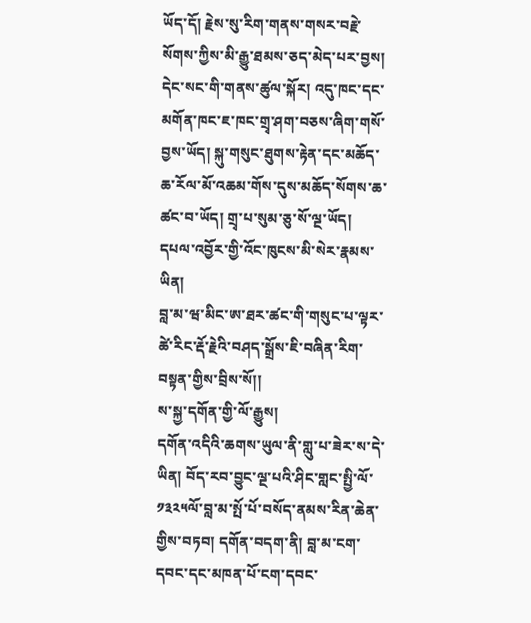ཡོད་དོ། རྗེས་སུ་རིག་གནས་གསར་བརྗེ་སོགས་ཀྱིས་མི་རྒྱུ་ཐམས་ཅད་མེད་པར་བྱས།
དེང་སང་གི་གནས་ཚུལ་སྐོར། འདུ་ཁང་དང་མགོན་ཁང་ཇ་ཁང་གྲྭ་ཤག་བཅས་ཞིག་གསོ་བྱས་ཡོད། སྐུ་གསུང་ཐུགས་རྟེན་དང་མཆོད་ཆ་རོལ་མོ་འཆམ་གོས་དུས་མཆོད་སོགས་ཆ་ཚང་བ་ཡོད། གྲྭ་པ་སུམ་ཅུ་སོ་ལྔ་ཡོད། དཔལ་འབྱོར་གྱི་འོང་ཁུངས་མི་སེར་རྣམས་ཡིན།
བླ་མ་ཝ་མིང་ཨ་ཐར་ཚང་གི་གསུང་པ་ལྟར་ཚེ་རིང་རྡོ་རྗེའི་བཤད་སྒྲོས་ཇི་བཞིན་རིག་བསྟན་གྱིས་བྲིས་སོ།།
ས་སྐྱ་དགོན་གྱི་ལོ་རྒྱུས།
དགོན་འདིའི་ཆགས་ཡུལ་ནི་གླུ་པ་ཟེར་ས་དེ་ཡིན། བོད་རབ་བྱུང་ལྔ་པའི་ཤིང་གླང་སྤྱི་ལོ་༡༣༢༥ལོ་བླ་མ་སྤོ་པོ་བསོད་ནམས་རིན་ཆེན་གྱིས་བཏབ། དགོན་བདག་ནི། བླ་མ་ངག་དབང་དང་མཁན་པོ་ངག་དབང་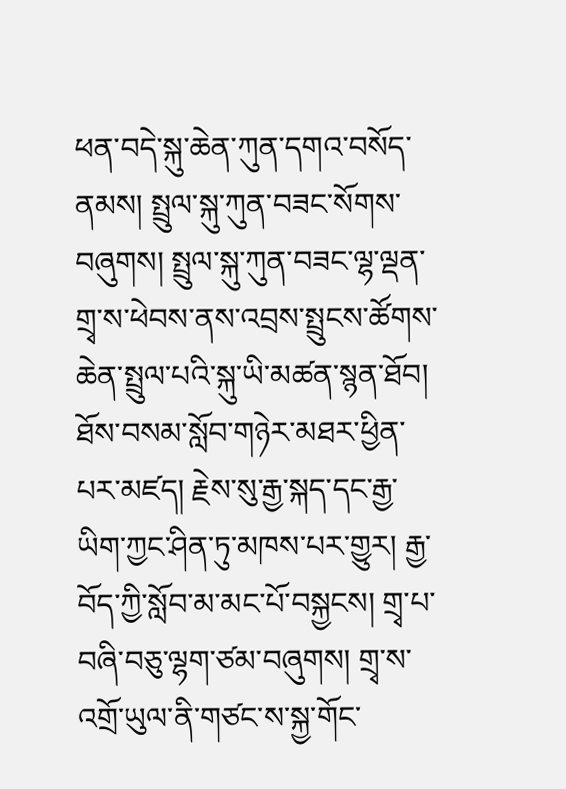ཕན་བདེ་སྐུ་ཆེན་ཀུན་དགའ་བསོད་ནམས། སྤྲུལ་སྐུ་ཀུན་བཟང་སོགས་བཞུགས། སྤྲུལ་སྐུ་ཀུན་བཟང་ལྷ་ལྡན་གྲྭ་ས་ཕེབས་ནས་འབྲས་སྤྲུངས་ཚོགས་ཆེན་སྤྲུལ་པའི་སྐུ་ཡི་མཚན་སྙན་ཐོབ། ཐོས་བསམ་སློབ་གཉེར་མཐར་ཕྱིན་པར་མཛད། རྗེས་སུ་རྒྱ་སྐད་དང་རྒྱ་ཡིག་ཀྱང་ཤིན་ཏུ་མཁས་པར་གྱུར། རྒྱ་བོད་ཀྱི་སློབ་མ་མང་པོ་བསྐྱངས། གྲྭ་པ་བཞི་བཅུ་ལྷག་ཙམ་བཞུགས། གྲྭ་ས་འགྲོ་ཡུལ་ནི་གཙང་ས་སྐྱ་གོང་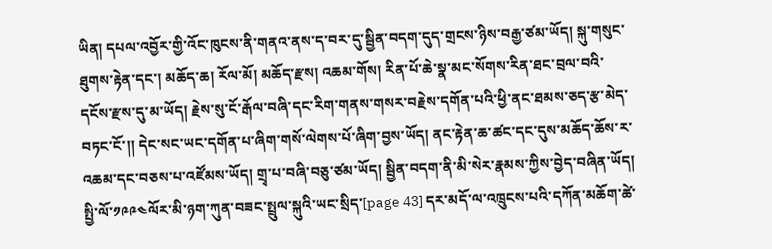ཡིན། དཔལ་འབྱོར་གྱི་འོང་ཁུངས་ནི་གནའ་ནས་ད་བར་དུ་སྦྱིན་བདག་དུད་གྲངས་ཉིས་བརྒྱ་ཙམ་ཡོད། སྐུ་གསུང་ཐུགས་རྟེན་དང་། མཆོད་ཆ། རོལ་མོ། མཆོད་རྫས། འཆམ་གོས། རིན་པོ་ཆེ་སྣ་མང་སོགས་རིན་ཐང་བྲལ་བའི་དངོས་རྫས་དུ་མ་ཡོད། རྗེས་སུ་ངོ་རྒོལ་བཞི་དང་རིག་གནས་གསར་བརྗེས་དགོན་པའི་ཕྱི་ནང་ཐམས་ཅད་རྩ་མེད་བཏང་ངོ་།། དེང་སང་ཡང་དགོན་པ་ཞིག་གསོ་ལེགས་པོ་ཞིག་བྱས་ཡོད། ནང་རྟེན་ཆ་ཚང་དང་དུས་མཆོད་ཆོས་ར་འཆམ་དང་བཅས་པ་འཛོམས་ཡོད། གྲྭ་པ་བཞི་བཅུ་ཙམ་ཡོད། སྦྱིན་བདག་ནི་མི་སེར་རྣམས་ཀྱིས་བྱེད་བཞིན་ཡོད། སྤྱི་ལོ་༡༩༩༤ལོར་མི་ཉག་ཀུན་བཟང་སྤྲུལ་སྐུའི་ཡང་སྲིད་[page 43] དར་མདོ་ལ་འཁྲུངས་པའི་དཀོན་མཆོག་ཚེ་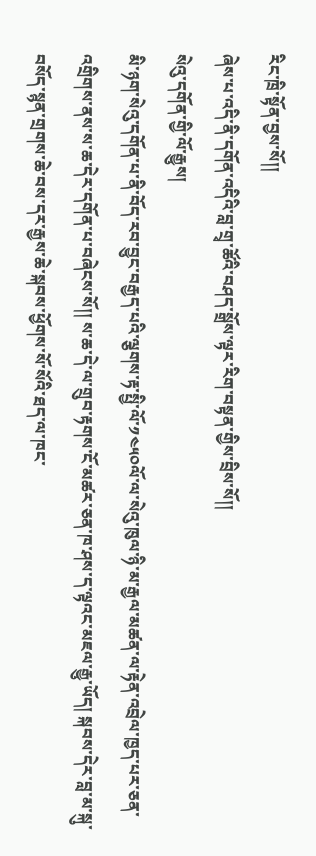རིང་ཁྲི་སྟོན་བྱས་སོ།།
ཞེས་པ་འདི་ནི་དགོན་འདིའི་བླ་གྲྭ་ཚོའི་བཤད་སྒྲོས་ལྟར་རིག་བསྟན་གྱིས་བྲིས་སོ།།
སེའུ་དགོན་གྱི་ལོ་རྒྱུས།
མི་ཉག་སེའུ་དགོན་པ་ནི་བོད་རབ་བྱུང་བརྒྱད་པའི་ལྕགས་རྟ་སྤྱི་ལོ་༡༤༥༠ལོ་ལ་སེའུ་ཁུལ་ཉི་མ་རྒྱལ་མཚན་ལ་རྟེན་འབྲེལ་ཁྱད་པར་ཅན་འགྲིགས་ནས་ས་ཆ་དེར་དགོན་པ་བཞེངས་སོ།། ས་ཆ་དེ་ལ་གྲུབ་རྟགས་ངོ་མཚར་ཅན་ཁ་ཤས་ད་ལྟའང་མཇལ་རྒྱུ་ཡོད། སྐབས་དེར་བླ་མ་སྐུ་བསོད་སྙན་གྲགས་ཆེ་བས་དར་རྒྱས་ཆེ་སྐབས་ཕྱོགས་སོ་སོའི་ཐད་ལ་ཁང་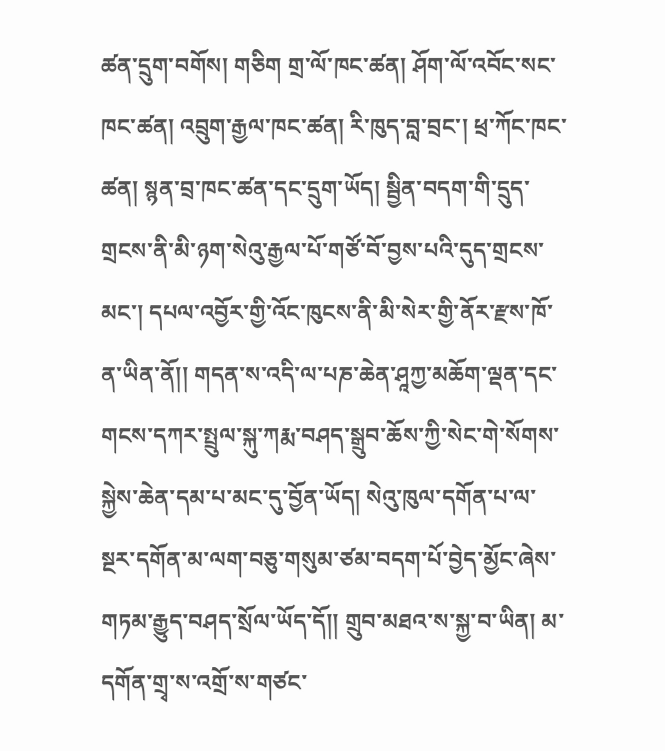ཚན་དྲུག་བགོས། གཅིག གྲ་ལོ་ཁང་ཚན། ཤོག་ལོ་འབོང་སང་ཁང་ཚན། འབྲུག་རྒྱལ་ཁང་ཚན། རི་ཁུད་བླ་བྲང་། ཕྲ་ཀོང་ཁང་ཚན། སྙན་བྲ་ཁང་ཚན་དང་དྲུག་ཡོད། སྦྱིན་བདག་གི་དྲུད་གྲངས་ནི་མི་ཉག་སེའུ་རྒྱལ་པོ་གཙོ་བོ་བྱས་པའི་དུད་གྲངས་མང་། དཔལ་འབྱོར་གྱི་འོང་ཁུངས་ནི་མི་སེར་གྱི་ནོར་རྫས་ཁོ་ན་ཡིན་ནོ།། གདན་ས་འདི་ལ་པཎ་ཆེན་ཤཱཀྱ་མཆོག་ལྡན་དང་གངས་དཀར་སྤྲུལ་སྐུ་ཀརྨ་བཤད་སྒྲུབ་ཆོས་ཀྱི་སེང་གེ་སོགས་སྐྱེས་ཆེན་དམ་པ་མང་དུ་བྱོན་ཡོད། སེའུ་ཁུལ་དགོན་པ་ལ་སྔར་དགོན་མ་ལག་བཅུ་གསུམ་ཙམ་བདག་པོ་བྱེད་མྱོང་ཞེས་གཏམ་རྒྱུད་བཤད་སྲོལ་ཡོད་དོ།། གྲུབ་མཐའ་ས་སྐྱ་བ་ཡིན། མ་དགོན་གྲྭ་ས་འགྲོ་ས་གཙང་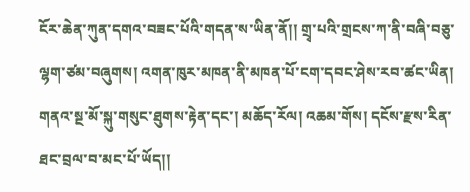ངོར་ཆེན་ཀུན་དགའ་བཟང་པོའི་གདན་ས་ཡིན་ནོ།། གྲྭ་པའི་གྲངས་ཀ་ནི་བཞི་བཅུ་ལྷག་ཙམ་བཞུགས། འགན་ཁུར་མཁན་ནི་མཁན་པོ་ངག་དབང་ཤེས་རབ་ཚང་ཡིན། གནའ་སྔ་མོ་སྐུ་གསུང་ཐུགས་རྟེན་དང་། མཆོད་རོལ། འཆམ་གོས། དངོས་རྫས་རིན་ཐང་བྲལ་བ་མང་པོ་ཡོད།།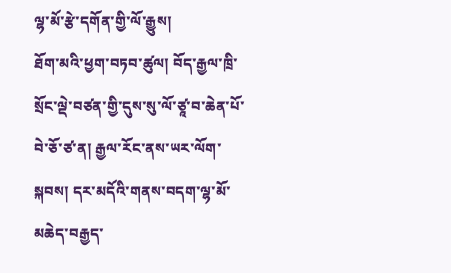ལྷ་མོ་རྩེ་དགོན་གྱི་ལོ་རྒྱུས།
ཐོག་མའི་ཕྱག་བཏབ་ཚུལ། བོད་རྒྱལ་ཁྲི་སྲོང་ལྡེ་བཙན་གྱི་དུས་སུ་ལོ་ཙཱ་བ་ཆེན་པོ་བེ་ཅོ་ཙ་ན། རྒྱལ་རོང་ནས་ཡར་ལོག་སྐབས། དར་མདོའི་གནས་བདག་ལྷ་མོ་མཆེད་བརྒྱད་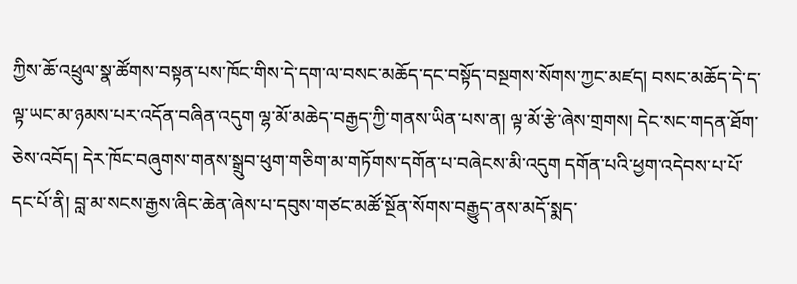ཀྱིས་ཆོ་འཕྲུལ་སྣ་ཚོགས་བསྟན་པས་ཁོང་གིས་དེ་དག་ལ་བསང་མཆོད་དང་བསྟོད་བསྔགས་སོགས་ཀྱང་མཛད། བསང་མཆོད་དེ་ད་ལྟ་ཡང་མ་ཉམས་པར་འདོན་བཞིན་འདུག ལྷ་མོ་མཆེད་བརྒྱད་ཀྱི་གནས་ཡིན་པས་ན། ལྟ་མོ་རྩེ་ཞེས་གྲགས། དེང་སང་གདན་ཐོག་ཅེས་འབོད། དེར་ཁོང་བཞུགས་གནས་སྒྲུབ་ཕུག་གཅིག་མ་གཏོགས་དགོན་པ་བཞེངས་མི་འདུག དགོན་པའི་ཕྱག་འདེབས་པ་པོ་དང་པོ་ནི། བླ་མ་སངས་རྒྱས་ཞིང་ཆེན་ཞེས་པ་དབུས་གཙང་མཚོ་སྔོན་སོགས་བརྒྱུད་ནས་མདོ་སྨད་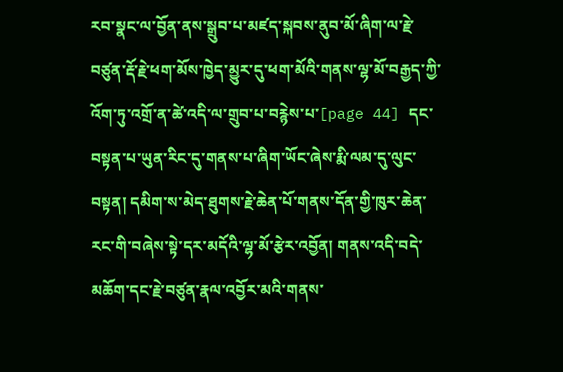རབ་སྣང་ལ་བྱོན་ནས་སྒྲུབ་པ་མཛད་སྐབས་ནུབ་མོ་ཞིག་ལ་རྗེ་བཙུན་རྡོ་རྗེ་ཕག་མོས་ཁྱེད་མྱུར་དུ་ཕག་མོའི་གནས་ལྷ་མོ་བརྒྱད་ཀྱི་འོག་ཏུ་འགྲོ་ན་ཚེ་འདི་ལ་གྲུབ་པ་བརྙེས་པ་[page 44] དང་བསྟན་པ་ཡུན་རིང་དུ་གནས་པ་ཞིག་ཡོང་ཞེས་རྨི་ལམ་དུ་ལུང་བསྟན། དམིག་ས་མེད་ཐུགས་རྗེ་ཆེན་པོ་གནས་དོན་གྱི་ཁུར་ཆེན་རང་གི་བཞེས་སྟེ་དར་མདོའི་ལྷ་མོ་རྩེར་འབྱོན། གནས་འདི་བདེ་མཆོག་དང་རྗེ་བཙུན་རྣལ་འབྱོར་མའི་གནས་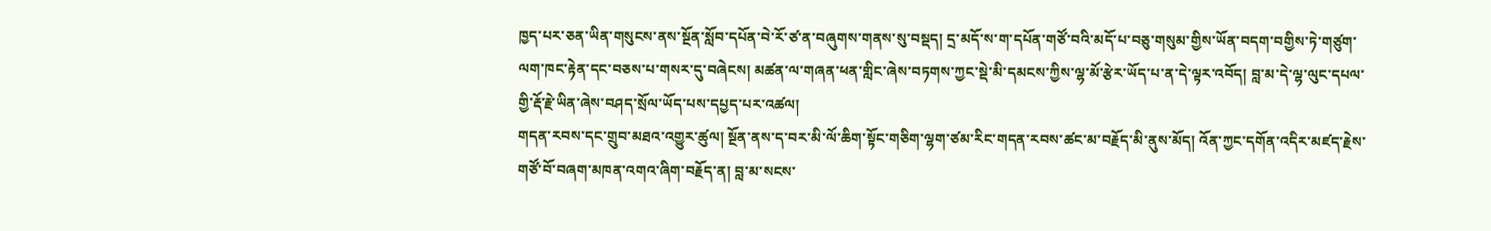ཁྱད་པར་ཅན་ཡིན་གསུངས་ནས་སྔོན་སློབ་དཔོན་བེ་རོ་ཙ་ན་བཞུགས་གནས་སུ་བསྡད། དྲ་མདོ་ས་ག་དཔོན་གཙོ་བའི་མདོ་པ་བཅུ་གསུམ་གྱིས་ཡོན་བདག་བགྱིས་ཏེ་གཙུག་ལག་ཁང་རྟེན་དང་བཅས་པ་གསར་དུ་བཞེངས། མཚན་ལ་གཞན་ཕན་གླིང་ཞེས་བཏགས་ཀྱང་སྡེ་མི་དམངས་ཀྱིས་ལྷ་མོ་རྩེར་ཡོད་པ་ན་དེ་ལྟར་འབོད། བླ་མ་དེ་ལྷ་ལུང་དཔལ་གྱི་རྡོ་རྗེ་ཡིན་ཞེས་བཤད་སྲོལ་ཡོད་པས་དཔྱད་པར་འཚལ།
གདན་རབས་དང་གྲུབ་མཐའ་འགྱུར་ཚུལ། སྔོན་ནས་ད་བར་མི་ལོ་ཆིག་སྟོང་གཅིག་ལྷག་ཙམ་རིང་གདན་རབས་ཚང་མ་བརྗོད་མི་ནུས་མོད། འོན་ཀྱང་དགོན་འདིར་མཛད་རྗེས་གཙོ་བོ་བཞག་མཁན་འགའ་ཞིག་བརྗོད་ན། བླ་མ་སངས་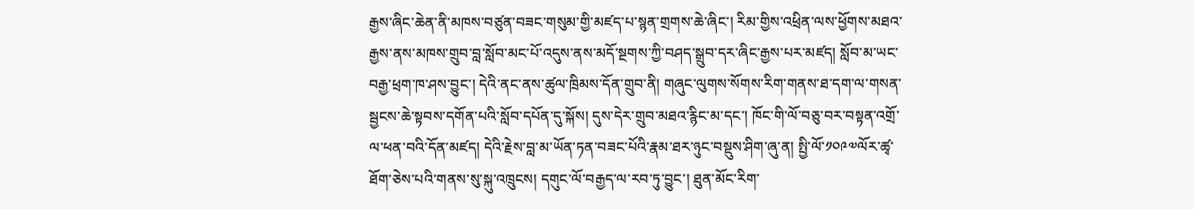རྒྱས་ཞིང་ཆེན་ནི་མཁས་བཙུན་བཟང་གསུམ་གྱི་མཛད་པ་སྙན་གྲགས་ཆེ་ཞིང་། རིམ་གྱིས་འཕྲིན་ལས་ཕྱོགས་མཐའ་རྒྱས་ནས་མཁས་གྲུབ་བླ་སློབ་མང་པོ་འདུས་ནས་མདོ་སྔགས་ཀྱི་བཤད་སྒྲུབ་དར་ཞིང་རྒྱས་པར་མཛད། སློབ་མ་ཡང་བརྒྱ་ཕྲག་ཁ་ཤས་བྱུང་། དེའི་ནང་ནས་ཚུལ་ཁྲིམས་དོན་གྲུབ་ནི། གཞུང་ལུགས་སོགས་རིག་གནས་ཐ་དག་ལ་གསན་སྦྱངས་ཆེ་སྟབས་དགོན་པའི་སློབ་དཔོན་དུ་སྐོས། དུས་དེར་གྲུབ་མཐའ་རྙིང་མ་དང་། ཁོང་གི་ལོ་བཅུ་བར་བསྟན་འགྲོ་ལ་ཕན་བའི་དོན་མཛད། དེའི་རྗེས་བླ་མ་ཡོན་ཏན་བཟང་པོའི་རྣམ་ཐར་ཉུང་བསྡུས་ཤིག་ཞུ་ན། སྤྱི་ལོ་༡༠༩༧ལོར་ཚྭ་ཐོག་ཅེས་པའི་གནས་སུ་སྐུ་འཁྲུངས། དགུང་ལོ་བརྒྱད་ལ་རབ་ཏུ་བྱུང་། ཐུན་མོང་རིག་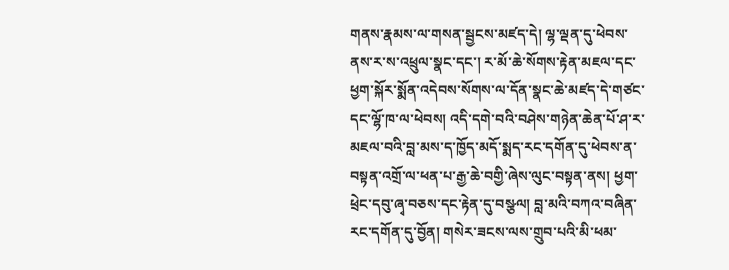གནས་རྣམས་ལ་གསན་སྦྱངས་མཛད་དེ། ལྷ་ལྡན་དུ་ཕེབས་ནས་ར་ས་འཕྲུལ་སྣང་དང་། ར་མོ་ཆེ་སོགས་རྟེན་མཇལ་དང་ཕྱག་སྐོར་སྨོན་འདེབས་སོགས་ལ་དོན་སྣང་ཆེ་མཛད་དེ་གཙང་དང་ལྷོ་ཁ་ལ་ཕེབས། འདི་དགེ་བའི་བཤེས་གཉེན་ཆེན་པོ་ཤ་ར་མཇལ་བའི་བླ་མས་ད་ཁྱོད་མདོ་སྨད་རང་དགོན་དུ་ཕེབས་ན་བསྟན་འགྲོ་ལ་ཕན་པ་རྒྱ་ཆེ་བགྱི་ཞེས་ལུང་བསྟན་ནས། ཕྱག་ཕྲེང་དབུ་ཞྭ་བཅས་དང་རྟེན་དུ་བསྩལ། བླ་མའི་བཀའ་བཞིན་རང་དགོན་དུ་བྱོན། གསེར་ཟངས་ལས་གྲུབ་པའི་མི་ཕམ་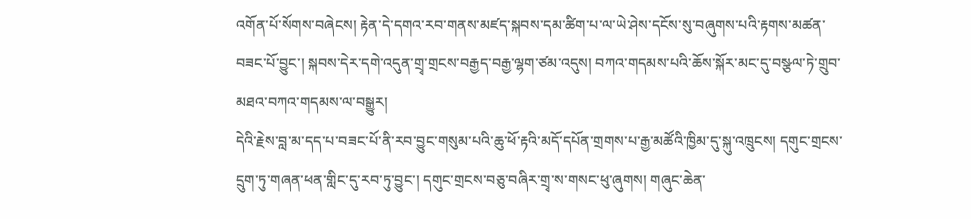འགོན་པོ་སོགས་བཞེངས། རྟེན་དེ་དགའ་རབ་གནས་མཛད་སྐབས་དམ་ཚིག་པ་ལ་ཡེ་ཤེས་དངོས་སུ་བཞུགས་པའི་རྟགས་མཚན་བཟང་པོ་བྱུང་། སྐབས་དེར་དགེ་འདུན་གྲྭ་གྲངས་བརྒྱད་བརྒྱ་ལྷག་ཙམ་འདུས། བཀའ་གདམས་པའི་ཆོས་སྐོར་མང་དུ་བསྩལ་ཏེ་གྲུབ་མཐའ་བཀའ་གདམས་ལ་བསྒྱུར།
དེའི་རྗེས་བླ་མ་དད་པ་བཟང་པོ་ནི་རབ་བྱུང་གསུམ་པའི་ཆུ་ཕོ་རྟའི་མདོ་དཔོན་གྲགས་པ་རྒྱ་མཚོའི་ཁྱིམ་དུ་སྐུ་འཁྲུངས། དགུང་གྲངས་དྲུག་ཏུ་གཞན་ཕན་གླིང་དུ་རབ་ཏུ་བྱུང་། དགུང་གྲངས་བཅུ་བཞིར་གྲྭ་ས་གསང་ཕུ་ཞུགས། གཞུང་ཆེན་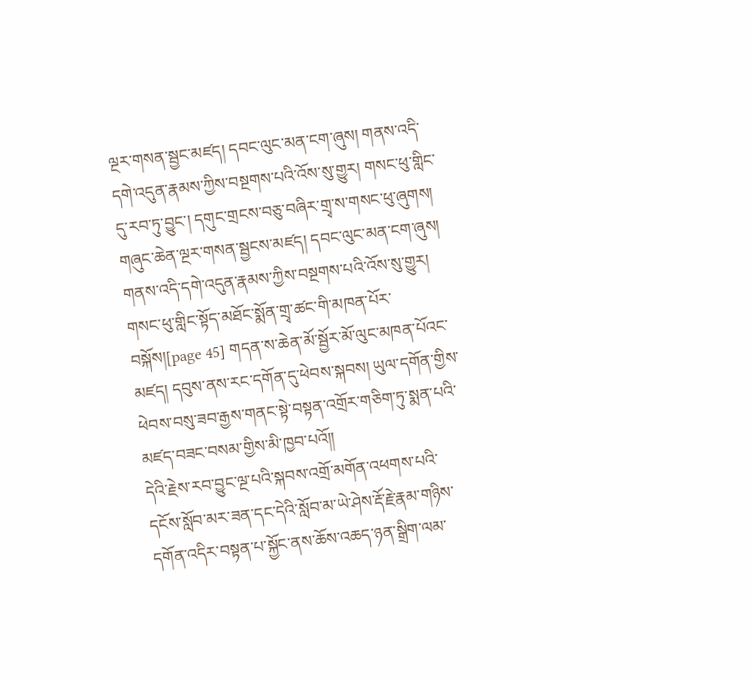ལྔར་གསན་སྦྱང་མཛད། དབང་ལུང་མན་ངག་ཞུས། གནས་འདི་དགེ་འདུན་རྣམས་ཀྱིས་བསྔགས་པའི་འོས་སུ་གྱུར། གསང་ཕུ་གླིང་དུ་རབ་ཏུ་བྱུང་། དགུང་གྲངས་བཅུ་བཞིར་གྲྭ་ས་གསང་ཕུ་ཞུགས། གཞུང་ཆེན་ལྔར་གསན་སྦྱངས་མཛད། དབང་ལུང་མན་ངག་ཞུས། གནས་འདི་དགེ་འདུན་རྣམས་ཀྱིས་བསྔགས་པའི་འོས་སུ་གྱུར། གསང་ཕུ་གླིང་སྟོད་མཐོང་སྨོན་གྲྭ་ཚང་གི་མཁན་པོར་བསྐོས།[page 45] གདན་ས་ཆེན་མོ་སྦྱོར་མོ་ལུང་མཁན་པོའང་མཛད། དབུས་ནས་རང་དགོན་དུ་ཕེབས་སྐབས། ཡུལ་དགོན་གྱིས་ཕེབས་བསུ་ཟབ་རྒྱས་གནང་སྟེ་བསྟན་འགྲོར་གཅིག་ཏུ་སྨན་པའི་མཛད་བཟང་བསམ་གྱིས་མི་ཁྱབ་པའོ།།
དེའི་རྗེས་རབ་བྱུང་ལྔ་པའི་སྐབས་འགྲོ་མགོན་འཕགས་པའི་དངོས་སློབ་མར་ཟན་དང་དེའི་སློབ་མ་ཡེ་ཤེས་རྡོ་རྗེ་རྣམ་གཉིས་དགོན་འདིར་བསྟན་པ་སྐྱོང་ནས་ཆོས་འཆད་ཉན་སྒྲིག་ལམ་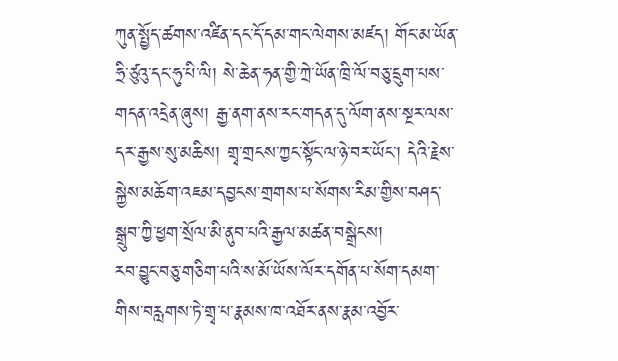ཀུན་སྤྱོད་ཚགས་འཛིན་དང་དོ་དམ་གང་ལེགས་མཛད། གོང་མ་ཡོན་ཧྲི་ཙུའུ་དང་ཧུ་པི་ལི། སེ་ཆེན་ཧན་གྱི་ཀྲེ་ཡོན་ཁྲི་ལོ་བཅུ་དྲུག་པས་གདན་འདྲེན་ཞུས། རྒྱ་ནག་ནས་རང་གདན་དུ་ལོག་ནས་སྔར་ལས་དར་རྒྱས་སུ་མཆིས། གྲྭ་གྲངས་ཀྱང་སྟོང་ལ་ཉེ་བར་ཡོང་། དེའི་རྗེས་སྐྱེས་མཆོག་འཇམ་དབྱངས་གྲགས་པ་སོགས་རིམ་གྱིས་བཤད་སྒྲུབ་ཀྱི་ཕྱག་སྲོལ་མི་ནུབ་པའི་རྒྱལ་མཚན་བསྒྲེངས།
རབ་བྱུང་བཅུ་གཅིག་པའི་ས་མོ་ཡོས་ལོར་དགོན་པ་སོག་དམག་གིས་བརླགས་ཏེ་གྲྭ་པ་རྣམས་ཁ་འཐོར་ནས་རྣམ་འབྱོར་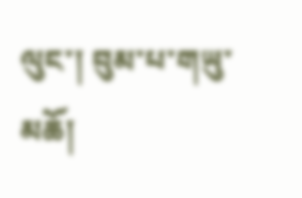ལུང་། བུམ་པ་གཡུ་མཆོ།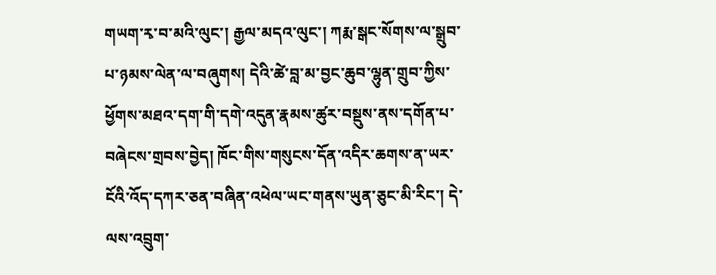གཡག་རྭ་བ་མའི་ལུང་། རྒྱལ་མདའ་ལུང་། ཀརྨ་སྒང་སོགས་ལ་སྒྲུབ་པ་ཉམས་ལེན་ལ་བཞུགས། དེའི་ཚེ་བླ་མ་བྱང་ཆུབ་ལྷུན་གྲུབ་ཀྱིས་ཕྱོགས་མཐའ་དག་གི་དགེ་འདུན་རྣམས་ཚུར་བསྡུས་ནས་དགོན་པ་བཞེངས་གྲབས་བྱེད། ཁོང་གིས་གསུངས་དོན་འདིར་ཆགས་ན་ཡར་ངོའི་འོད་དཀར་ཅན་བཞིན་འཕེལ་ཡང་གནས་ཡུན་ཅུང་མི་རིང་། དེ་ལས་འབྲུག་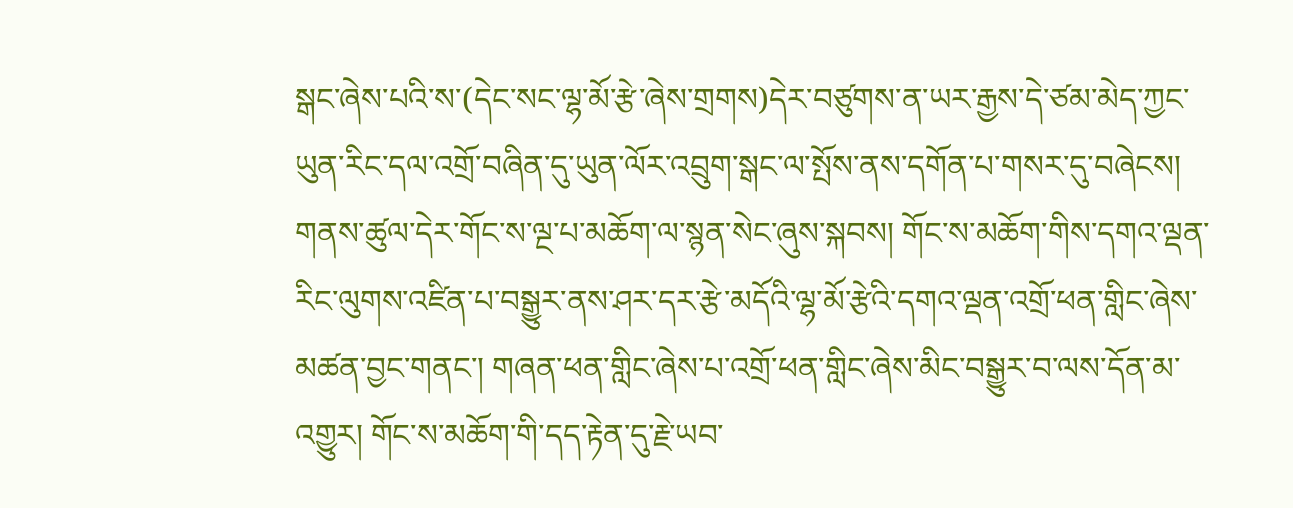སྒང་ཞེས་པའི་ས་(དེང་སང་ལྷ་མོ་རྩེ་ཞེས་གྲགས)དེར་བཙུགས་ན་ཡར་རྒྱས་དེ་ཙམ་མེད་ཀྱང་ཡུན་རིང་དལ་འགྲོ་བཞིན་དུ་ཡུན་ལོར་འབྲུག་སྒང་ལ་སྤོས་ནས་དགོན་པ་གསར་དུ་བཞེངས། གནས་ཚུལ་དེར་གོང་ས་ལྔ་པ་མཆོག་ལ་སྙན་སེང་ཞུས་སྐབས། གོང་ས་མཆོག་གིས་དགའ་ལྡན་རིང་ལུགས་འཛིན་པ་བསྒྱུར་ནས་ཤར་དར་རྩེ་མདོའི་ལྷ་མོ་རྩེའི་དགའ་ལྡན་འགྲོ་ཕན་གླིང་ཞེས་མཚན་བྱང་གནང་། གཞན་ཕན་གླིང་ཞེས་པ་འགྲོ་ཕན་གླིང་ཞེས་མིང་བསྒྱུར་བ་ལས་དོན་མ་འགྱུར། གོང་ས་མཆོག་གི་དད་རྟེན་དུ་རྗེ་ཡབ་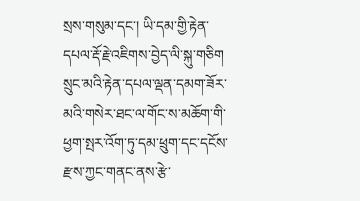སྲས་གསུམ་དང་། ཡི་དམ་གྱི་རྟེན་དཔལ་རྡོ་རྗེ་འཇིགས་བྱེད་ལི་སྐུ་གཅིག སྲུང་མའི་རྟེན་དཔལ་ལྡན་དམག་ཟོར་མའི་གསེར་ཐང་ལ་གོང་ས་མཆོག་གི་ཕྱག་སྤར་འོག་ཏུ་དམ་ཕྲུག་དང་དངོས་རྫས་ཀྱང་གནང་ནས་རྩེ་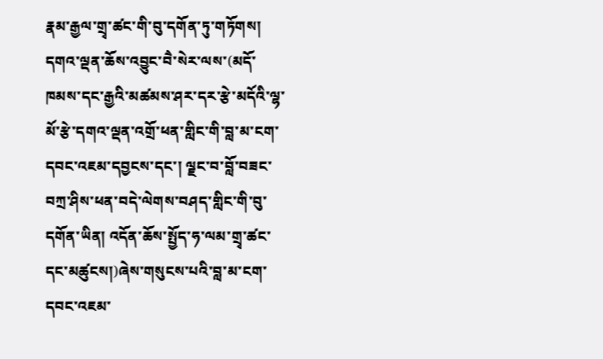རྣམ་རྒྱལ་གྲྭ་ཚང་གི་བུ་དགོན་ཏུ་གཏོགས། དགའ་ལྡན་ཆོས་འབྱུང་བཻ་སེར་ལས་(མདོ་ཁམས་དང་རྒྱའི་མཚམས་ཤར་དར་རྩེ་མདོའི་ལྷ་མོ་རྩེ་དགའ་ལྡན་འགྲོ་ཕན་གླིང་གི་བླ་མ་ངག་དབང་འཇམ་དབྱངས་དང་། ལྗང་བ་བློ་བཟང་བཀྲ་ཤིས་ཕན་བདེ་ལེགས་བཤད་གླིང་གི་བུ་དགོན་ཡིན། འདོན་ཆོས་སྤྱོད་ཧ་ལམ་གྲྭ་ཚང་དང་མཚུངས།)ཞེས་གསུངས་པའི་བླ་མ་ངག་དབང་འཇམ་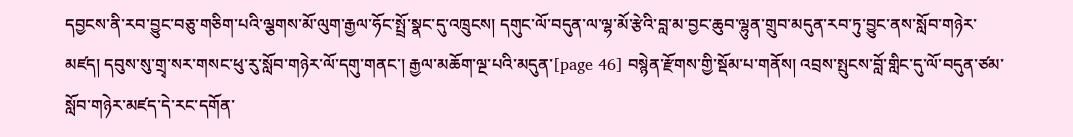དབྱངས་ནི་རབ་བྱུང་བཅུ་གཅིག་པའི་ལྕགས་མོ་ལུག་རྒྱལ་ཧོང་སྤྲོ་སྣང་དུ་འཁྲུངས། དགུང་ལོ་བདུན་ལ་ལྷ་མོ་རྩེའི་བླ་མ་བྱང་ཆུབ་ལྷུན་གྲུབ་མདུན་རབ་ཏུ་བྱུང་ནས་སློབ་གཉེར་མཛད། དབུས་སུ་གྲྭ་སར་གསང་ཕུ་རུ་སློབ་གཉེར་ལོ་དགུ་གནང་། རྒྱལ་མཆོག་ལྔ་པའི་མདུན་[page 46] བསྙེན་རྫོགས་གྱི་སྡོམ་པ་གནོས། འབྲས་སྤུངས་བློ་གླིང་དུ་ལོ་བདུན་ཙམ་སློབ་གཉེར་མཛད་དེ་རང་དགོན་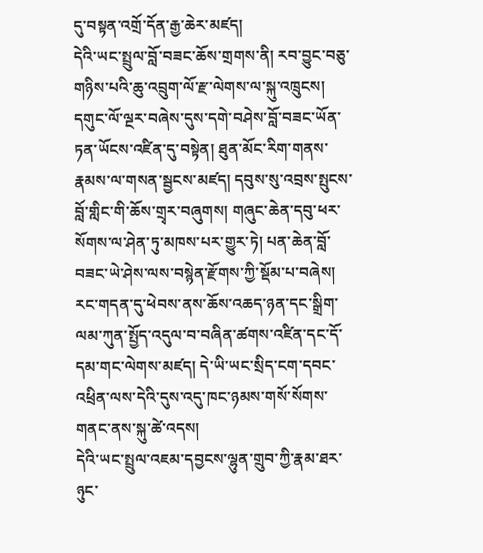དུ་བསྟན་འགྲོ་དོན་རྒྱ་ཆེར་མཛད།
དེའི་ཡང་སྤྲུལ་བློ་བཟང་ཆོས་གྲགས་ནི། རབ་བྱུང་བཅུ་གཉིས་པའི་ཆུ་འབྲུག་ལོ་རྫ་ལེགས་ལ་སྐུ་འཁྲུངས། དགུང་ལོ་ལྔར་བཞེས་དུས་དགེ་བཤེས་བློ་བཟང་ཡོན་ཏན་ཡོངས་འཛིན་དུ་བསྟེན། ཐུན་མོང་རིག་གནས་རྣམས་ལ་གསན་སྦྱངས་མཛད། དབུས་སུ་འབྲས་སྤུངས་བློ་གླིང་གི་ཆོས་གྲྭར་བཞུགས། གཞུང་ཆེན་དབུ་ཕར་སོགས་ལ་ཤེན་ཏུ་མཁས་པར་གྱུར་ཏེ། པན་ཆེན་བློ་བཟང་ཡེ་ཤེས་ལས་བསྙེན་རྫོགས་ཀྱི་སྡོམ་པ་བཞེས། རང་གདན་དུ་ཕེབས་ནས་ཆོས་འཆད་ཉན་དང་སྒྲིག་ལམ་ཀུན་སྤྱོད་འདུལ་བ་བཞིན་ཚགས་འཛིན་དང་དོ་དམ་གང་ལེགས་མཛད། དེ་ཡི་ཡང་སྲིད་ངག་དབང་འཕྲིན་ལས་དེའི་དུས་འདུ་ཁང་ཉམས་གསོ་སོགས་གནང་ནས་སྐུ་ཚེ་འདས།
དེའི་ཡང་སྤྲུལ་འཇམ་དབྱངས་ལྷུན་གྲུབ་ཀྱི་རྣམ་ཐར་ཉུང་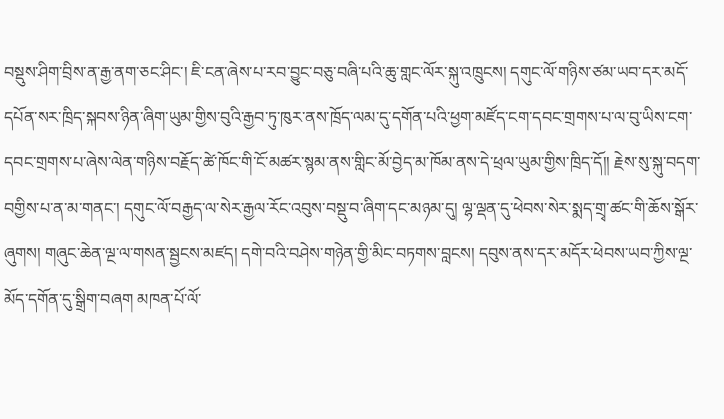བསྡུས་ཤིག་བྲིས་ན་རྒྱ་ནག་ཅང་ཤིང་། ཇི་ངན་ཞེས་པ་རབ་བྱུང་བཅུ་བཞི་པའི་ཆུ་གླང་ལོར་སྐུ་འཁྲུངས། དགུང་ལོ་གཉིས་ཙམ་ཡབ་དར་མདོ་དཔོན་སར་ཁྲིད་སྐབས་ཉིན་ཞིག་ཡུམ་གྱིས་བུའི་རྒྱབ་ཏུ་ཁུར་ནས་ཁྲོད་ལམ་དུ་དགོན་པའི་ཕྱག་མཛོད་ངག་དབང་གྲགས་པ་ལ་བུ་ཡིས་ངག་དབང་གྲགས་པ་ཞེས་ལེན་གཉིས་བརྗོད་ཚེ་ཁོང་གི་ངོ་མཚར་སྙམ་ནས་གླིང་མོ་བྱེད་མ་ཁོམ་ནས་དེ་ཕྲལ་ཡུམ་གྱིས་ཁྲིད་དོ།། རྗེས་སུ་སྐུ་བདག་བགྱིས་པ་ན་མ་གནང་། དགུང་ལོ་བརྒྱད་ལ་སེར་རྒྱལ་རོང་འབུས་བསྡུ་བ་ཞིག་དང་མཉམ་དུ། ལྷ་ལྡན་དུ་ཕེབས་སེར་སྨད་གྲྭ་ཚང་གི་ཆོས་སྒོར་ཞུགས། གཞུང་ཆེན་ལྔ་ལ་གསན་སྦྱངས་མཛད། དགེ་བའི་བཤེས་གཉེན་གྱི་མིང་བཏགས་བླངས། དབུས་ནས་དར་མདོར་ཕེབས་ཡབ་ཀྱིས་ལྔ་མོད་དགོན་དུ་སྒྲིག་བཞག མཁན་པོ་ལོ་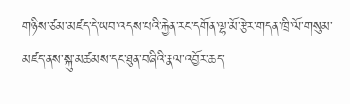གཉིས་ཙམ་མཛད་དེ་ཡབ་འདས་པའི་རྐྱེན་རང་དགོན་ལྷ་མོ་རྩེར་གདན་ཁྲི་ལོ་གསུམ་མཛད་ནས་སྐུ་མཚམས་དང་ཐུན་བཞིའི་རྣལ་འབྱོར་ཆད་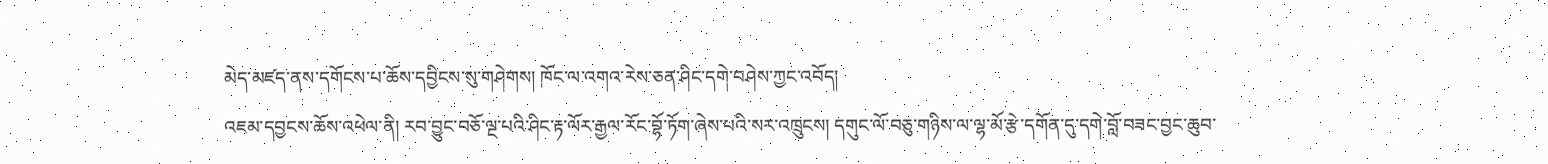མེད་མཛད་ནས་དགོངས་པ་ཆོས་དབྱིངས་སུ་གཤེགས། ཁོང་ལ་འགའ་རེས་ཅན་ཤིང་དགེ་བཤེས་ཀྱང་འབོད།
འཇམ་དབྱངས་ཆོས་འཕེལ་ནི། རབ་བྱུང་བཅོ་ལྔ་པའི་ཤིང་རྟ་ལོར་རྒྱལ་རོང་བྷོ་ཏོག་ཞེས་པའི་སར་འཁྲུངས། དགུང་ལོ་བཅུ་གཉིས་ལ་ལྷ་མོ་རྩེ་དགོན་དུ་དགེ་བློ་བཟང་བྱང་ཆུབ་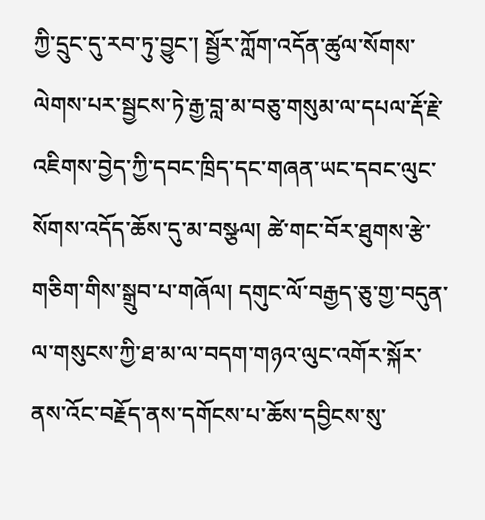ཀྱི་དྲུང་དུ་རབ་ཏུ་བྱུང་། སྦྱོར་ཀློག་འདོན་ཚུལ་སོགས་ལེགས་པར་སྦྱངས་ཏེ་རྒྱ་བླ་མ་བཅུ་གསུམ་ལ་དཔལ་རྡོ་རྗེ་འཇིགས་བྱེད་ཀྱི་དབང་ཁྲིད་དང་གཞན་ཡང་དབང་ལུང་སོགས་འདོད་ཆོས་དུ་མ་བསྩལ། ཚེ་གང་བོར་ཐུགས་རྩེ་གཅིག་གིས་སྒྲུབ་པ་གཞོལ། དགུང་ལོ་བརྒྱད་ཅུ་གྱ་བདུན་ལ་གསུངས་ཀྱི་ཐ་མ་ལ་བདག་གཉའ་ལུང་འགོར་སྐོར་ནས་འོང་བརྗོད་ནས་དགོངས་པ་ཆོས་དབྱིངས་སུ་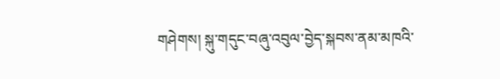གཤེགས། སྐུ་གདུང་བཞུ་འབུལ་བྱེད་སྐབས་ནམ་མཁའི་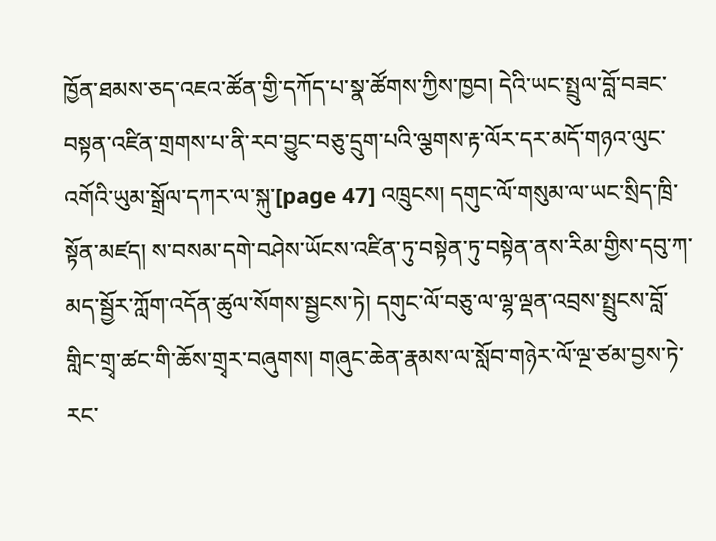ཁྱོན་ཐམས་ཅད་འཇའ་ཚོན་གྱི་དཀོད་པ་སྣ་ཚོགས་ཀྱིས་ཁྱབ། དེའི་ཡང་སྤྲུལ་བློ་བཟང་བསྟན་འཛིན་གྲགས་པ་ནི་རབ་བྱུང་བཅུ་དྲུག་པའི་ལྕགས་རྟ་ལོར་དར་མདོ་གཉའ་ལུང་འགོའི་ཡུམ་སྒྲོལ་དཀར་ལ་སྐུ་[page 47] འཁྲུངས། དགུང་ལོ་གསུམ་ལ་ཡང་སྲིད་ཁྲི་སྟོན་མཛད། ས་བསམ་དགེ་བཤེས་ཡོངས་འཛིན་ཏུ་བསྟེན་ཏུ་བསྟེན་ནས་རིམ་གྱིས་དབུ་ཀ་མད་སྦྱོར་ཀློག་འདོན་ཚུལ་སོགས་སྦྱངས་ཏེ། དགུང་ལོ་བཅུ་ལ་ལྷ་ལྡན་འབྲས་སྤྲུངས་བློ་གླིང་གྲྭ་ཚང་གི་ཆོས་གྲྭར་བཞུགས། གཞུང་ཆེན་རྣམས་ལ་སློབ་གཉེར་ལོ་ལྔ་ཙམ་བྱས་ཏེ་རང་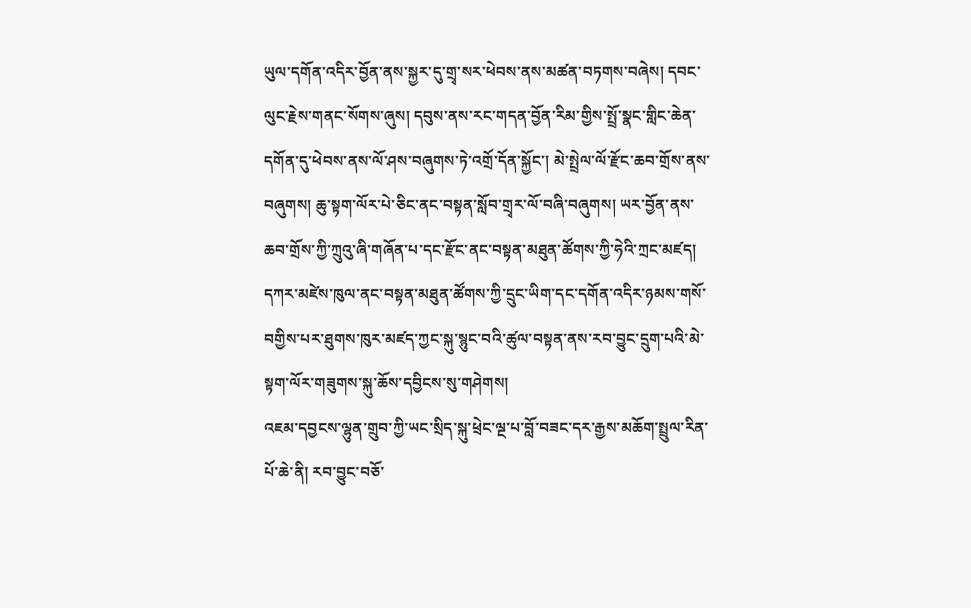ཡུལ་དགོན་འདིར་བྱོན་ནས་སྐྱར་དུ་གྲྭ་སར་ཕེབས་ནས་མཚན་བཏགས་བཞེས། དབང་ལུང་རྗེས་གནང་སོགས་ཞུས། དབུས་ནས་རང་གདན་བྱོན་རིམ་གྱིས་སྤྲོ་སྣང་གླིང་ཆེན་དགོན་དུ་ཕེབས་ནས་ལོ་ཤས་བཞུགས་ཏེ་འགྲོ་དོན་སྐྱོང་། མེ་སྤྲེལ་ལོ་རྫོང་ཆབ་གྲོས་ནས་བཞུགས། ཆུ་སྟག་ལོར་པེ་ཅིང་ནང་བསྟན་སློབ་གྲྭར་ལོ་བཞི་བཞུགས། ཡར་བྱོན་ནས་ཆབ་གྲོས་ཀྱི་ཀྲུའུ་ཞི་གཞོན་པ་དང་རྫོང་ནང་བསྟན་མཐུན་ཚོགས་ཀྱི་ཧེའི་ཀྲང་མཛད། དཀར་མཛེས་ཁུལ་ནང་བསྟན་མཐུན་ཚོགས་ཀྱི་དྲུང་ཡིག་དང་དགོན་འདིར་ཉམས་གསོ་བགྱིས་པར་ཐུགས་ཁུར་མཛད་ཀྱང་སྐུ་སྙུང་བའི་ཚུལ་བསྟན་ནས་རབ་བྱུང་དྲུག་པའི་མེ་སྟག་ལོར་གཟུགས་སྐུ་ཆོས་དབྱིངས་སུ་གཤེགས།
འཇམ་དབྱངས་ལྷུན་གྲུབ་ཀྱི་ཡང་སྲིད་སྐུ་ཕྲེང་ལྔ་པ་བློ་བཟང་དར་རྒྱས་མཆོག་སྤྲུལ་རིན་པོ་ཆེ་ནི། རབ་བྱུང་བཅོ་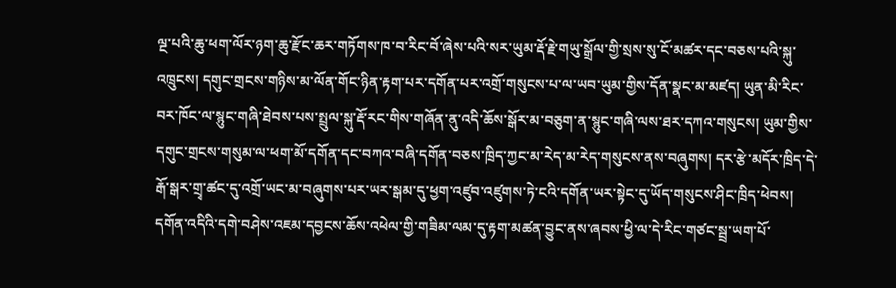ལྔ་པའི་ཆུ་ཕག་ལོར་ཉག་ཆུ་རྫོང་ཆར་གཏོགས་ཁ་བ་རིང་བོ་ཞེས་པའི་སར་ཡུམ་རྡོ་རྗེ་གཡུ་སྒྲོལ་གྱི་སྲས་སུ་ངོ་མཚར་དང་བཅས་པའི་སྐུ་འཁྲུངས། དགུང་གྲངས་གཉིས་མ་ལོན་གོང་ཉིན་རྟག་པར་དགོན་པར་འགྲོ་གསུངས་པ་ལ་ཡབ་ཡུམ་གྱིས་དོན་སྣང་མ་མཛད། ཡུན་མི་རིང་བར་ཁོང་ལ་སྙུང་གཞི་ཐེབས་པས་སྤྲུལ་སྐུ་རྡོ་རང་གིས་གཞོན་ནུ་འདི་ཆོས་སྒོར་མ་བཅུག་ན་སྙུང་གཞི་ལས་ཐར་དཀའ་གསུངས། ཡུམ་གྱིས་དགུང་གྲངས་གསུམ་ལ་ཕག་མོ་དགོན་དང་བཀའ་བཞི་དགོན་བཅས་ཁྲིད་ཀྱང་མ་རེད་མ་རེད་གསུངས་ནས་བཞུགས། དར་རྩེ་མདོར་ཁྲིད་དེ་རྒོ་སྒར་གྲྭ་ཚང་དུ་འགྲོ་ཡང་མ་བཞུགས་པར་ཡར་སྒམ་དུ་ཕྱག་འཛུབ་འཛུགས་ཏེ་ངའི་དགོན་ཡར་སྟེང་དུ་ཡོད་གསུངས་ཤིང་ཁྲིད་ཕེབས། དགོན་འདིའི་དགེ་བཤེས་འཇམ་དབྱངས་ཆོས་འཕེལ་གྱི་གཟིམ་ལམ་དུ་རྟག་མཚན་བྱུང་ནས་ཞབས་ཕྱི་ལ་དེ་རིང་གཙང་སྦྲ་ཡག་པོ་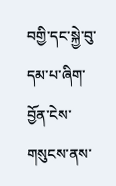བགྱི་དང་སྐྱེ་བུ་དམ་པ་ཞིག་བྱོན་ངེས་གསུངས་ནས་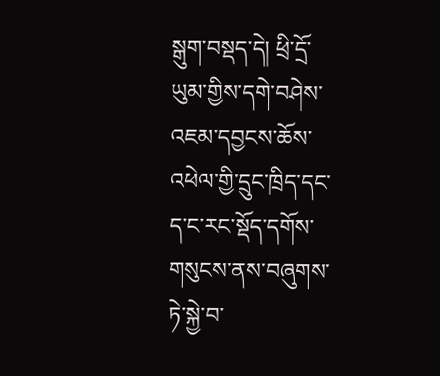སྒུག་བསྡད་དེ། ཕྲི་དྲོ་ཡུམ་གྱིས་དགེ་བཤེས་འཇམ་དབྱངས་ཆོས་འཕེལ་གྱི་དྲུང་ཁྲིད་དང་ད་ང་རང་སྡོད་དགོས་གསུངས་ནས་བཞུགས་ཏེ་སྐྱེ་བ་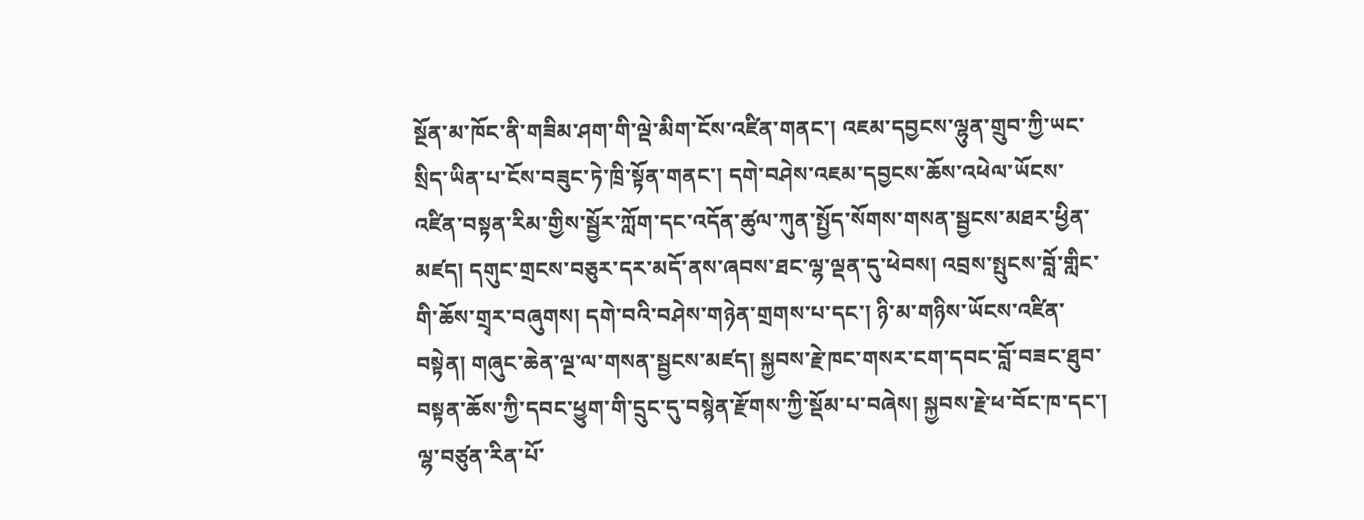སྔོན་མ་ཁོང་ནི་གཟིམ་ཤག་གི་ལྡེ་མིག་ངོས་འཛིན་གནང་། འཇམ་དབྱངས་ལྷུན་གྲུབ་ཀྱི་ཡང་སྲིད་ཡིན་པ་ངོས་བཟུང་ཏེ་ཁྲི་སྟོན་གནང་། དགེ་བཤེས་འཇམ་དབྱངས་ཆོས་འཕེལ་ཡོངས་འཛིན་བསྟན་རིམ་གྱིས་སྦྱོར་ཀློག་དང་འདོན་ཚུལ་ཀུན་སྤྱོད་སོགས་གསན་སྦྱངས་མཐར་ཕྱིན་མཛད། དགུང་གྲངས་བཅུར་དར་མདོ་ནས་ཞབས་ཐང་ལྷ་ལྡན་དུ་ཕེབས། འབྲས་སྤུངས་བློ་གླིང་གི་ཆོས་གྲྭར་བཞུགས། དགེ་བའི་བཤེས་གཉེན་གྲགས་པ་དང་། ཉི་མ་གཉིས་ཡོངས་འཛིན་བསྟེན། གཞུང་ཆེན་ལྔ་ལ་གསན་སྦྱངས་མཛད། སྐྱབས་རྗེ་ཁང་གསར་ངག་དབང་བློ་བཟང་ཐུབ་བསྟན་ཆོས་ཀྱི་དབང་ཕྱུག་གི་དྲུང་དུ་བསྙེན་རྫོགས་ཀྱི་སྡོམ་པ་བཞེས། སྐྱབས་རྗེ་ཕ་བོང་ཁ་དང་། ལྷ་བཙུན་རིན་པོ་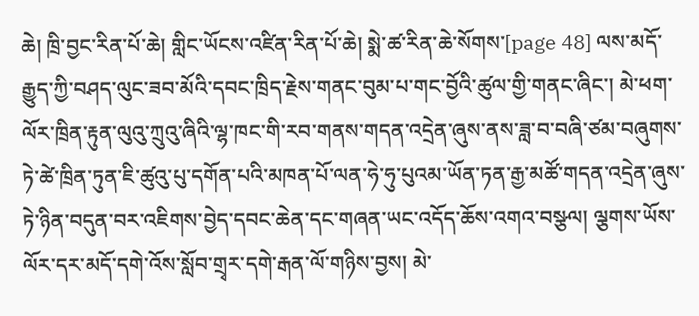ཆེ། ཁྲི་བྱང་རིན་པོ་ཆེ། གླིང་ཡོངས་འཛིན་རིན་པོ་ཆེ། སྨེ་ཚ་རིན་ཆེ་སོགས་[page 48] ལས་མདོ་རྒྱུད་ཀྱི་བཤད་ལུང་ཟབ་མོའི་དབང་ཁྲིད་རྗེས་གནང་བུམ་པ་གང་བྱོའི་ཚུལ་གྱི་གནང་ཞིང་། མེ་ཕག་ལོར་ཁྲིན་རྟུན་ལུའུ་ཀྲུའུ་ཞིའི་ལྷ་ཁང་གི་རབ་གནས་གདན་འདྲེན་ཞུས་ནས་ཟླ་བ་བཞི་ཙམ་བཞུགས་ཏེ་ཚེ་ཁྲིན་ཏུན་ཇི་ཚུའུ་པུ་དགོན་པའི་མཁན་པོ་ལན་ཧེ་ཧུ་པུའམ་ཡོན་ཏན་རྒྱ་མཚོ་གདན་འདྲེན་ཞུས་ཏེ་ཉིན་བདུན་བར་འཇིགས་བྱེད་དབང་ཆེན་དང་གཞན་ཡང་འདོད་ཆོས་འགའ་བསྩལ། ལྕགས་ཡོས་ལོར་དར་མདོ་དགེ་འོས་སློབ་གྲྭར་དགེ་རྒན་ལོ་གཉིས་བྱས། མེ་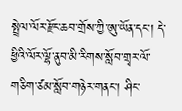སྤྲེལ་ལོར་རྫོང་ཆབ་གྲོས་ཀྱི་ཨུ་ཡོན་དང་། དེ་ཕྱིའི་ལོར་ལྷོ་ནུབ་མི་རིགས་སློབ་གྲྭར་ལོ་གཅིག་ཙམ་སློབ་གཉེར་གནང་། ཤིང་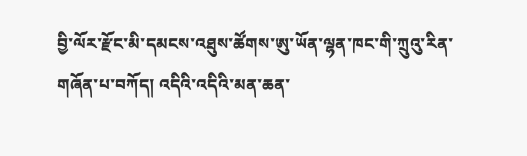བྱི་ལོར་རྫོང་མི་དམངས་འཐུས་ཚོགས་ཨུ་ཡོན་ལྷན་ཁང་གི་ཀྲུའུ་རིན་གཞོན་པ་བཀོད། འདིའི་འདིའི་མན་ཆན་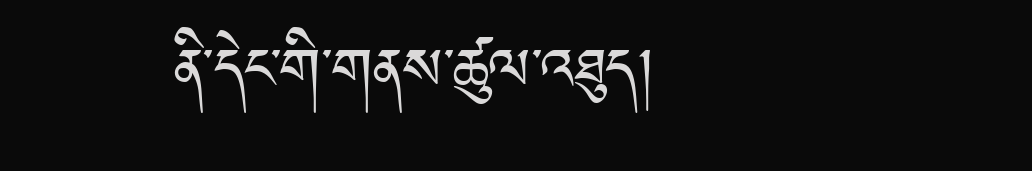ནི་དེང་གི་གནས་ཚུལ་འཐུད།